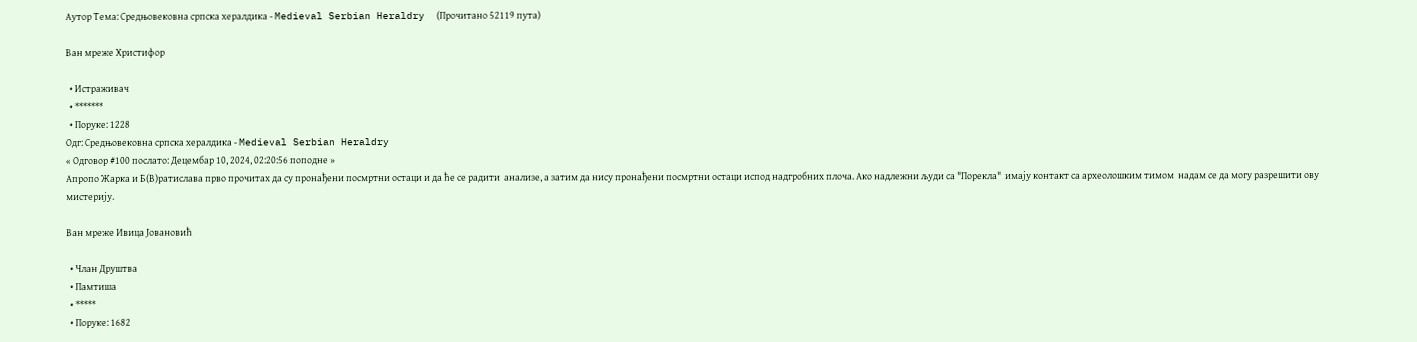Аутор Тема: Средњовековна српска хералдика - Medieval Serbian Heraldry  (Прочитано 52119 пута)

Ван мреже Христифор

  • Истраживач
  • *******
  • Поруке: 1228
Одг: Средњовековна српска хералдика - Medieval Serbian Heraldry
« Одговор #100 послато: Децембар 10, 2024, 02:20:56 поподне »
Апропо Жарка и Б(В)ратислава прво прочитах да су пронађени посмртни остаци и да ће се радити  анализе, а затим да нису пронађени посмртни остаци испод надгробних плоча. Ако надлежни људи са "Порекла"  имају контакт са археолошким тимом  надам се да могу разрешити ову мистерију.

Ван мреже Ивица Јовановић

  • Члан Друштва
  • Памтиша
  • *****
  • Поруке: 1682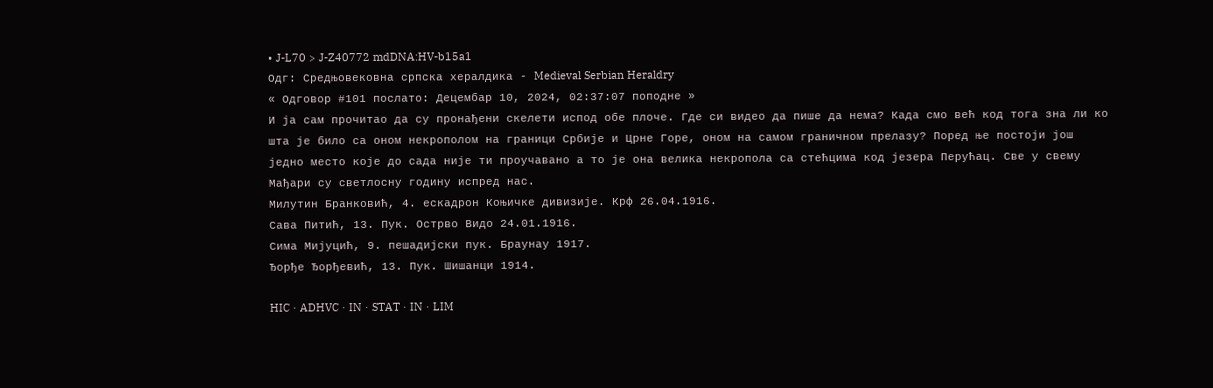• J-L70 > J-Z40772 mdDNA:HV-b15a1
Одг: Средњовековна српска хералдика - Medieval Serbian Heraldry
« Одговор #101 послато: Децембар 10, 2024, 02:37:07 поподне »
И ја сам прочитао да су пронађени скелети испод обе плоче. Где си видео да пише да нема? Када смо већ код тога зна ли ко шта је било са оном некрополом на граници Србије и Црне Горе, оном на самом граничном прелазу? Поред ње постоји још једно место које до сада није ти проучавано а то је она велика некропола са стећцима код језера Перућац. Све у свему Мађари су светлосну годину испред нас.
Милутин Бранковић, 4. ескадрон Коњичке дивизије. Крф 26.04.1916.
Сава Питић, 13. Пук. Острво Видo 24.01.1916.
Сима Мијуцић, 9. пешадијски пук. Браунау 1917.
Ђорђе Ђорђевић, 13. Пук. Шишанци 1914.

HIC · ADHVC · IN · STAT · IN · LIM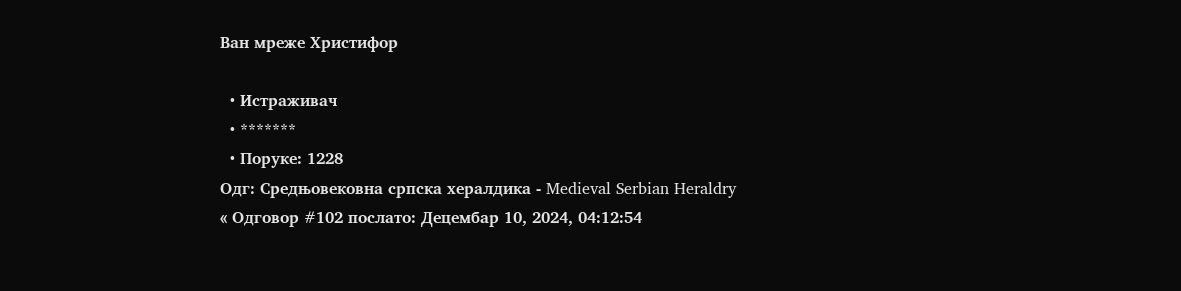Ван мреже Христифор

  • Истраживач
  • *******
  • Поруке: 1228
Одг: Средњовековна српска хералдика - Medieval Serbian Heraldry
« Одговор #102 послато: Децембар 10, 2024, 04:12:54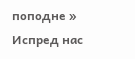поподне »
Испред нас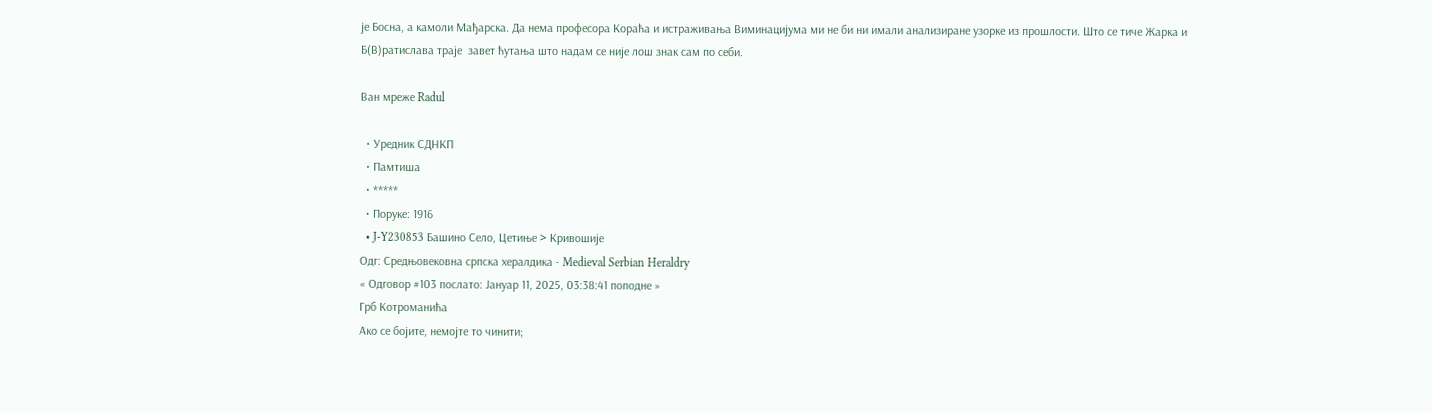је Босна, а камоли Мађарска. Да нема професора Кораћа и истраживања Виминацијума ми не би ни имали анализиране узорке из прошлости. Што се тиче Жарка и Б(В)ратислава траје  завет ћутања што надам се није лош знак сам по себи.

Ван мреже Radul

  • Уредник СДНКП
  • Памтиша
  • *****
  • Поруке: 1916
  • J-Y230853 Башино Село, Цетиње > Кривошије
Одг: Средњовековна српска хералдика - Medieval Serbian Heraldry
« Одговор #103 послато: Јануар 11, 2025, 03:38:41 поподне »
Грб Котроманића
Ако се бојите, немојте то чинити;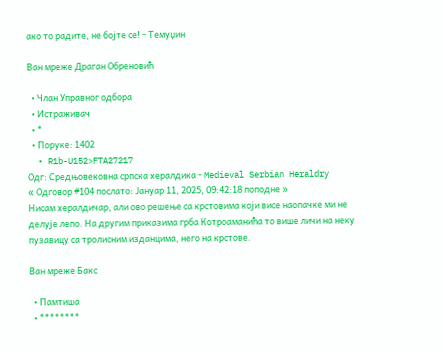ако то радите, не бојте се! - Темуџин

Ван мреже Драган Обреновић

  • Члан Управног одбора
  • Истраживач
  • *
  • Поруке: 1402
  • R1b-U152>FTA27217
Одг: Средњовековна српска хералдика - Medieval Serbian Heraldry
« Одговор #104 послато: Јануар 11, 2025, 09:42:18 поподне »
Нисам хералдичар, али ово решење са крстовима који висе наопачке ми не делује лепо. На другим приказима грба Котроаманића то више личи на неку пузавицу са тролисним изданцима, него на крстове.

Ван мреже Бакс

  • Памтиша
  • ********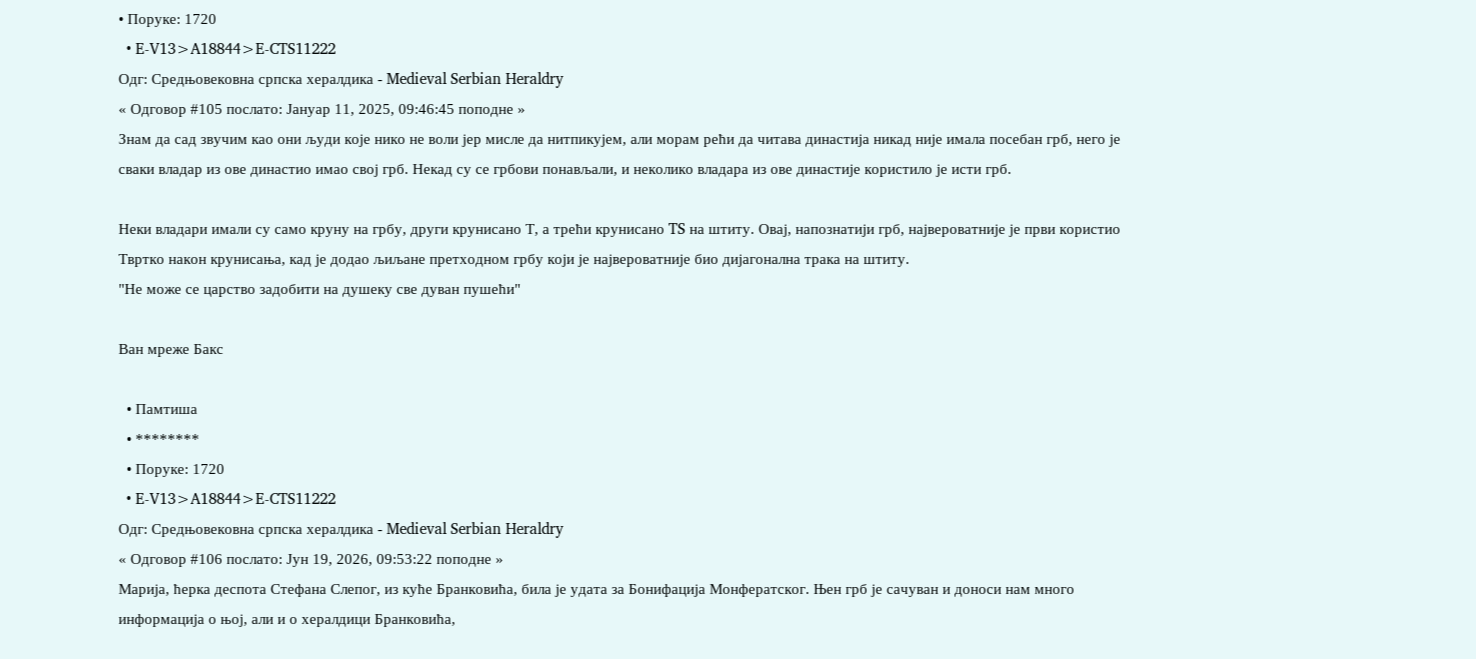• Поруке: 1720
  • E-V13>A18844>E-CTS11222
Одг: Средњовековна српска хералдика - Medieval Serbian Heraldry
« Одговор #105 послато: Јануар 11, 2025, 09:46:45 поподне »
Знам да сад звучим као они људи које нико не воли јер мисле да нитпикујем, али морам рећи да читава династија никад није имала посебан грб, него је сваки владар из ове династио имао свој грб. Некад су се грбови понављали, и неколико владара из ове династије користило је исти грб.

Неки владари имали су само круну на грбу, други крунисано Т, а трећи крунисано TS на штиту. Овај, напознатији грб, највероватније је први користио Твртко након крунисања, кад је додао љиљане претходном грбу који је највероватније био дијагонална трака на штиту.
"Не може се царство задобити на душеку све дуван пушећи"

Ван мреже Бакс

  • Памтиша
  • ********
  • Поруке: 1720
  • E-V13>A18844>E-CTS11222
Одг: Средњовековна српска хералдика - Medieval Serbian Heraldry
« Одговор #106 послато: Јун 19, 2026, 09:53:22 поподне »
Марија, ћерка деспота Стефана Слепог, из куће Бранковића, била је удата за Бонифација Монфератског. Њен грб је сачуван и доноси нам много информација о њој, али и о хералдици Бранковића,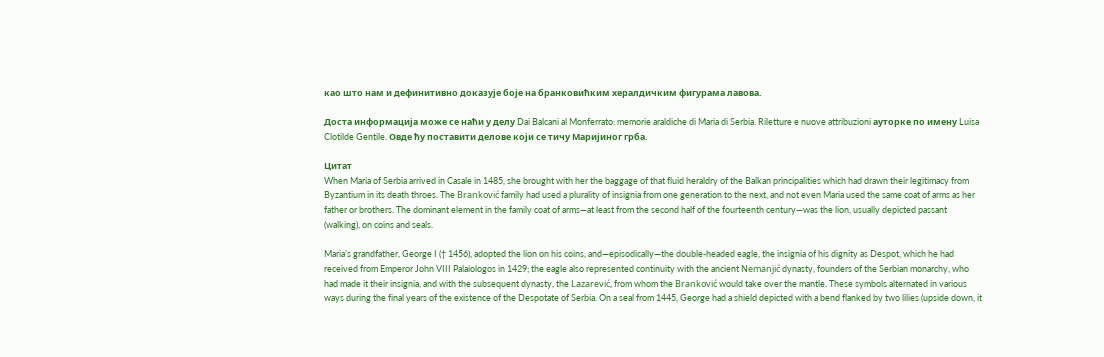као што нам и дефинитивно доказује боје на бранковићким хералдичким фигурама лавова.

Доста информација може се наћи у делу Dai Balcani al Monferrato: memorie araldiche di Maria di Serbia. Riletture e nuove attribuzioni ауторке по имену Luisa Clotilde Gentile. Овде ћу поставити делове који се тичу Маријиног грба.

Цитат
When Maria of Serbia arrived in Casale in 1485, she brought with her the baggage of that fluid heraldry of the Balkan principalities which had drawn their legitimacy from Byzantium in its death throes. The Branković family had used a plurality of insignia from one generation to the next, and not even Maria used the same coat of arms as her father or brothers. The dominant element in the family coat of arms—at least from the second half of the fourteenth century—was the lion, usually depicted passant (walking), on coins and seals.

Maria’s grandfather, George I († 1456), adopted the lion on his coins, and—episodically—the double-headed eagle, the insignia of his dignity as Despot, which he had received from Emperor John VIII Palaiologos in 1429; the eagle also represented continuity with the ancient Nemanjić dynasty, founders of the Serbian monarchy, who had made it their insignia, and with the subsequent dynasty, the Lazarević, from whom the Branković would take over the mantle. These symbols alternated in various ways during the final years of the existence of the Despotate of Serbia. On a seal from 1445, George had a shield depicted with a bend flanked by two lilies (upside down, it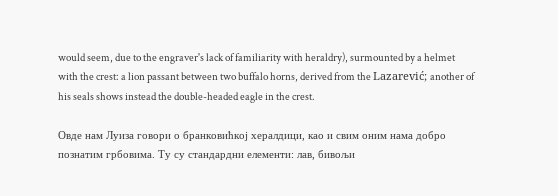would seem, due to the engraver's lack of familiarity with heraldry), surmounted by a helmet with the crest: a lion passant between two buffalo horns, derived from the Lazarević; another of his seals shows instead the double-headed eagle in the crest.

Овде нам Луиза говори о бранковићкој хералдици, као и свим оним нама добро познатим грбовима. Ту су стандардни елементи: лав, бивољи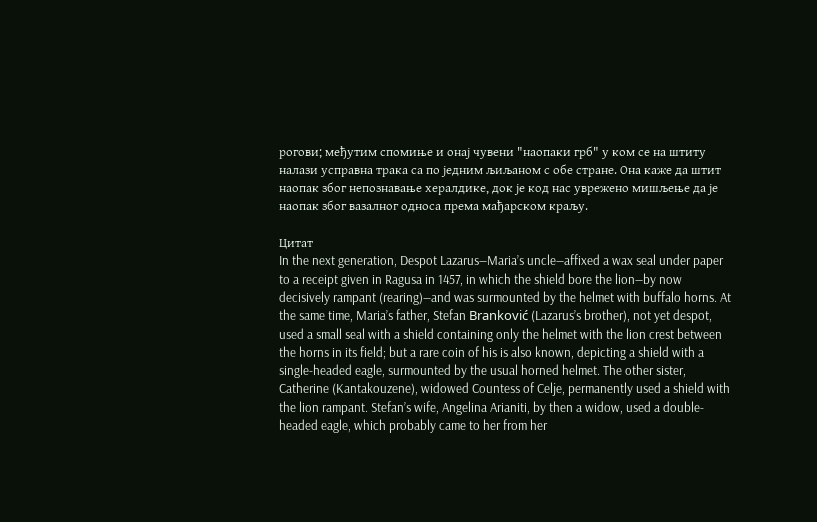рогови; међутим спомиње и онај чувени "наопаки грб" у ком се на штиту налази усправна трака са по једним љиљаном с обе стране. Она каже да штит наопак због непознавање хералдике, док је код нас уврежено мишљење да је наопак због вазалног односа према мађарском краљу.

Цитат
In the next generation, Despot Lazarus—Maria’s uncle—affixed a wax seal under paper to a receipt given in Ragusa in 1457, in which the shield bore the lion—by now decisively rampant (rearing)—and was surmounted by the helmet with buffalo horns. At the same time, Maria’s father, Stefan Branković (Lazarus’s brother), not yet despot, used a small seal with a shield containing only the helmet with the lion crest between the horns in its field; but a rare coin of his is also known, depicting a shield with a single-headed eagle, surmounted by the usual horned helmet. The other sister, Catherine (Kantakouzene), widowed Countess of Celje, permanently used a shield with the lion rampant. Stefan’s wife, Angelina Arianiti, by then a widow, used a double-headed eagle, which probably came to her from her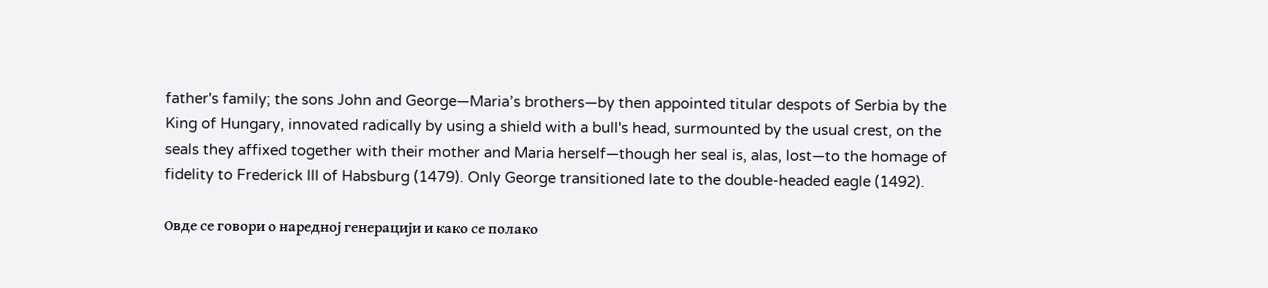father's family; the sons John and George—Maria’s brothers—by then appointed titular despots of Serbia by the King of Hungary, innovated radically by using a shield with a bull's head, surmounted by the usual crest, on the seals they affixed together with their mother and Maria herself—though her seal is, alas, lost—to the homage of fidelity to Frederick III of Habsburg (1479). Only George transitioned late to the double-headed eagle (1492).

Овде се говори о наредној генерацији и како се полако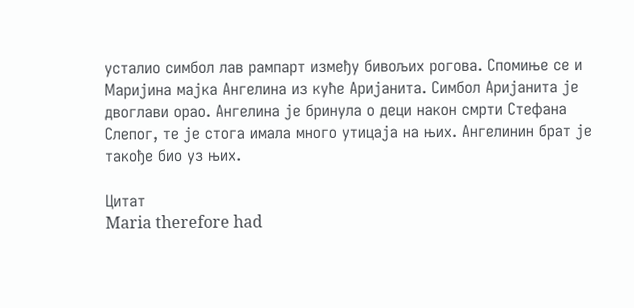усталио симбол лав рампарт између бивољих рогова. Спомиње се и Маријина мајка Ангелина из куће Аријанита. Симбол Аријанита је двоглави орао. Ангелина је бринула о деци након смрти Стефана Слепог, те је стога имала много утицаја на њих. Ангелинин брат је такође био уз њих.

Цитат
Maria therefore had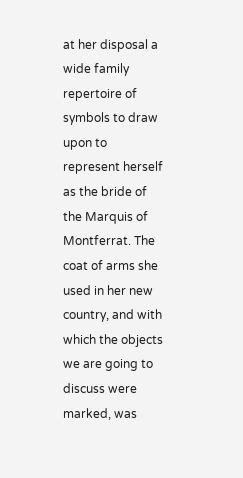at her disposal a wide family repertoire of symbols to draw upon to represent herself as the bride of the Marquis of Montferrat. The coat of arms she used in her new country, and with which the objects we are going to discuss were marked, was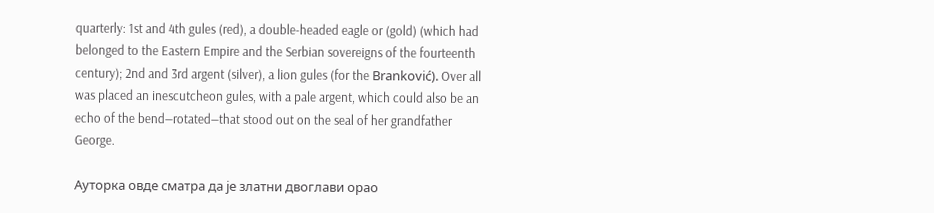quarterly: 1st and 4th gules (red), a double-headed eagle or (gold) (which had belonged to the Eastern Empire and the Serbian sovereigns of the fourteenth century); 2nd and 3rd argent (silver), a lion gules (for the Branković). Over all was placed an inescutcheon gules, with a pale argent, which could also be an echo of the bend—rotated—that stood out on the seal of her grandfather George.

Ауторка овде сматра да је златни двоглави орао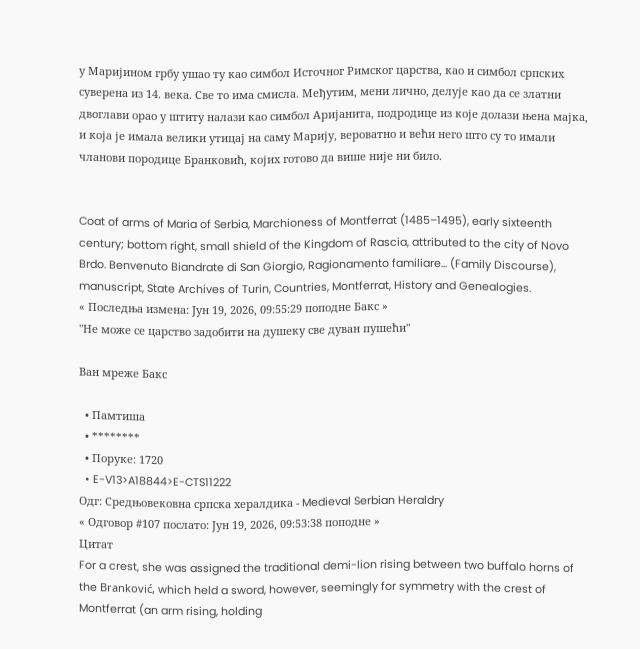у Маријином грбу ушао ту као симбол Источног Римског царства, као и симбол српских суверена из 14. века. Све то има смисла. Међутим, мени лично, делује као да се златни двоглави орао у штиту налази као симбол Аријанита, подродице из које долази њена мајка, и која је имала велики утицај на саму Марију, вероватно и већи него што су то имали чланови породице Бранковић, којих готово да више није ни било.


Coat of arms of Maria of Serbia, Marchioness of Montferrat (1485–1495), early sixteenth century; bottom right, small shield of the Kingdom of Rascia, attributed to the city of Novo Brdo. Benvenuto Biandrate di San Giorgio, Ragionamento familiare... (Family Discourse), manuscript, State Archives of Turin, Countries, Montferrat, History and Genealogies.
« Последња измена: Јун 19, 2026, 09:55:29 поподне Бакс »
"Не може се царство задобити на душеку све дуван пушећи"

Ван мреже Бакс

  • Памтиша
  • ********
  • Поруке: 1720
  • E-V13>A18844>E-CTS11222
Одг: Средњовековна српска хералдика - Medieval Serbian Heraldry
« Одговор #107 послато: Јун 19, 2026, 09:53:38 поподне »
Цитат
For a crest, she was assigned the traditional demi-lion rising between two buffalo horns of the Branković, which held a sword, however, seemingly for symmetry with the crest of Montferrat (an arm rising, holding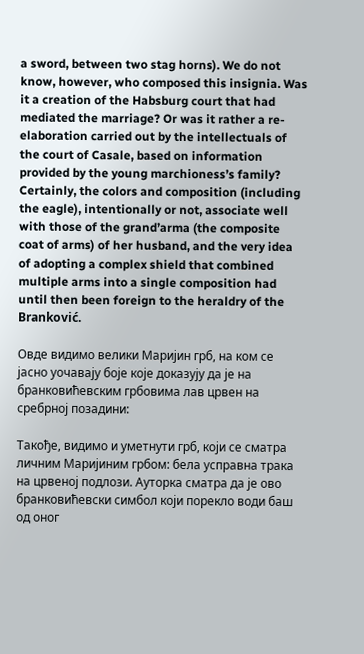a sword, between two stag horns). We do not know, however, who composed this insignia. Was it a creation of the Habsburg court that had mediated the marriage? Or was it rather a re-elaboration carried out by the intellectuals of the court of Casale, based on information provided by the young marchioness’s family? Certainly, the colors and composition (including the eagle), intentionally or not, associate well with those of the grand’arma (the composite coat of arms) of her husband, and the very idea of adopting a complex shield that combined multiple arms into a single composition had until then been foreign to the heraldry of the Branković.

Овде видимо велики Маријин грб, на ком се јасно уочавају боје које доказују да је на бранковићевским грбовима лав црвен на сребрној позадини:

Такође, видимо и уметнути грб, који се сматра личним Маријиним грбом: бела усправна трака на црвеној подлози. Ауторка сматра да је ово бранковићевски симбол који порекло води баш од оног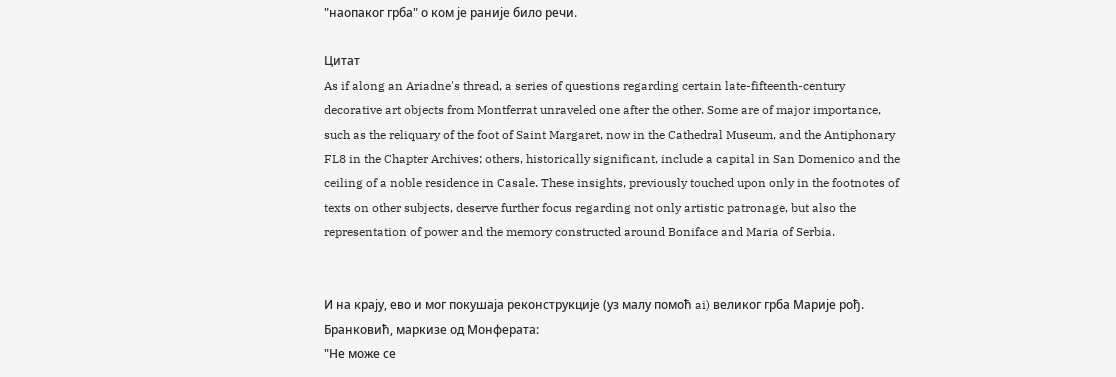"наопаког грба" о ком је раније било речи.

Цитат
As if along an Ariadne's thread, a series of questions regarding certain late-fifteenth-century decorative art objects from Montferrat unraveled one after the other. Some are of major importance, such as the reliquary of the foot of Saint Margaret, now in the Cathedral Museum, and the Antiphonary FL8 in the Chapter Archives; others, historically significant, include a capital in San Domenico and the ceiling of a noble residence in Casale. These insights, previously touched upon only in the footnotes of texts on other subjects, deserve further focus regarding not only artistic patronage, but also the representation of power and the memory constructed around Boniface and Maria of Serbia.


И на крају, ево и мог покушаја реконструкције (уз малу помоћ ai) великог грба Марије рођ. Бранковић, маркизе од Монферата:
"Не може се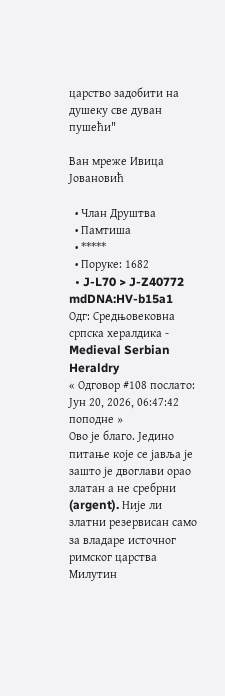царство задобити на душеку све дуван пушећи"

Ван мреже Ивица Јовановић

  • Члан Друштва
  • Памтиша
  • *****
  • Поруке: 1682
  • J-L70 > J-Z40772 mdDNA:HV-b15a1
Одг: Средњовековна српска хералдика - Medieval Serbian Heraldry
« Одговор #108 послато: Јун 20, 2026, 06:47:42 поподне »
Ово је благо. Једино питање које се јавља је зашто је двоглави орао златан а не сребрни (argent). Није ли златни резервисан само за владаре источног римског царства
Милутин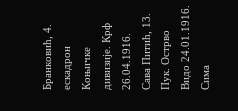Бранковић, 4. ескадрон Коњичке дивизије. Крф 26.04.1916.
Сава Питић, 13. Пук. Острво Видo 24.01.1916.
Сима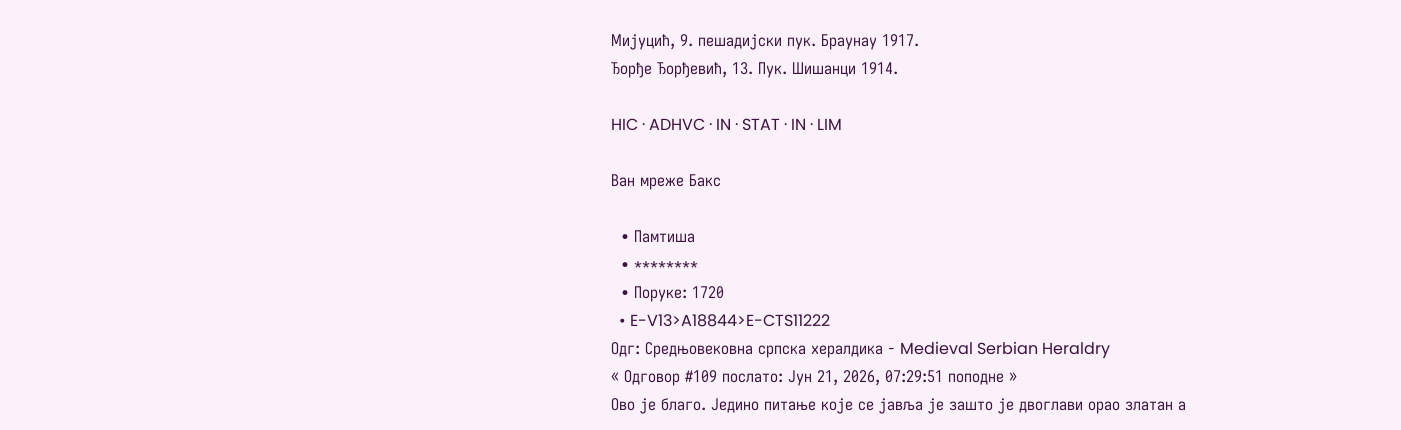Мијуцић, 9. пешадијски пук. Браунау 1917.
Ђорђе Ђорђевић, 13. Пук. Шишанци 1914.

HIC · ADHVC · IN · STAT · IN · LIM

Ван мреже Бакс

  • Памтиша
  • ********
  • Поруке: 1720
  • E-V13>A18844>E-CTS11222
Одг: Средњовековна српска хералдика - Medieval Serbian Heraldry
« Одговор #109 послато: Јун 21, 2026, 07:29:51 поподне »
Ово је благо. Једино питање које се јавља је зашто је двоглави орао златан а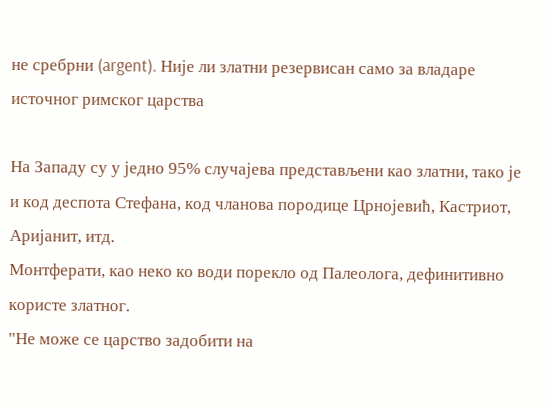не сребрни (argent). Није ли златни резервисан само за владаре источног римског царства

На Западу су у једно 95% случајева представљени као златни, тако је и код деспота Стефана, код чланова породице Црнојевић, Кастриот, Аријанит, итд.
Монтферати, као неко ко води порекло од Палеолога, дефинитивно користе златног.
"Не може се царство задобити на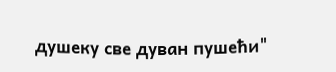душеку све дуван пушећи"